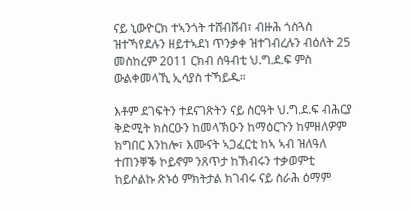ናይ ኒውዮርክ ተኣንጎት ተሸብሸብ፣ ብዙሕ ጎስጓስ ዝተኻየደሉን ዘይተኣደነ ጥንቃቀ ዝተገብረሉን ብዕለት 25 መስከረም 2011 ርክብ ሰዓብቲ ህ.ግ.ደ.ፍ ምስ ውልቀመላኺ ኢሳያስ ተኻይዱ።

እቶም ደገፍትን ተደናገጽትን ናይ ስርዓት ህ.ግ.ደ.ፍ ብሕርያ ቅድሚት ክስርዑን ከመላኽዑን ከማዕርጉን ከምዘለዎም ክግበር እንከሎ፣ እሙናት ኣጋፈርቲ ከኣ ኣብ ዝለዓለ ተጠንቐቕ ኮይኖም ንጸጥታ ከኽብሩን ተቃወምቲ ከይሶልኩ ጽኑዕ ምክትታል ክገብሩ ናይ ስራሕ ዕማም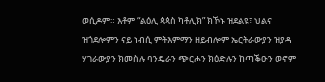ወሲዶም። እቶም “ልዕሊ ጳጳስ ካቶሊክ” ክኾኑ ዝደልዩ፣ ህልና ዝጎደሎምን ናይ ነብሲ ምትእምማን ዘይብሎም ኤርትራውያን ዝያዳ ሃገራውያን ክመስሉ ባንዴራን ጭርሖን ክዕድሉን ከጣቕዑን ወኖም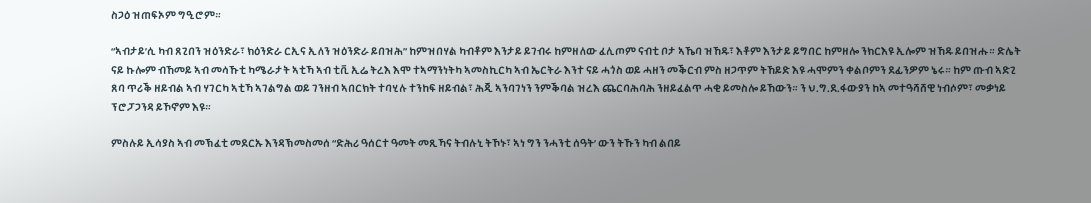ስጋዕ ዝጠፍኦም ግዒሮም።

“ኣብታይ’ሲ ካብ ጸጊበን ዝዕንድራ፣ ክዕንድራ ርኢና ኢለን ዝዕንድራ ይበዝሕ” ከምዝበሃል ካብቶም እንታይ ይገብሩ ከምዘለው ፈሊጦም ናብቲ ቦታ ኣኼባ ዝኸዱ፣ እቶም እንታይ ይግበር ከምዘሎ ንክርእዩ ኢሎም ዝኸዱ ይበዝሑ። ድሌት ናይ ኩሎም ብኸመይ ኣብ መሳኹቲ ካሜራታት ኣቲኻ ኣብ ቲቪ ኢሬ ትረእ እሞ ተኣማንነትካ ኣመስኪርካ ኣብ ኤርትራ እንተ ናይ ሓጎስ ወይ ሓዘን መቕርብ ምስ ዘጋጥም ትኸይድ እዩ ሓሞምን ቀልቦምን ደፊንዎም ኔሩ። ከም ጡብ ኣድጊ ጸባ ጥሪቕ ዘይብል ኣብ ሃገርካ ኣቲኻ ኣገልግል ወይ ገንዘብ ኣበርክት ተባሂሉ ተንከፍ ዘይብል፣ ሕጂ ኣንባገነን ንምቕባል ዝረእ ጨርባሕባሕ ንዘይፈልጥ ሓቂ ይመስሎ ይኸውን። ን ህ.ግ.ደ.ፋውያን ከኣ መተዓሻሸዊ ነብሶም፣ መቃነይ ፕሮፓጋንዳ ይኾኖም እዩ።

ምስሉይ ኢሳያስ ኣብ መኽፈቲ መደርኡ እንዳኽመስመሰ “ድሕሪ ዓሰርተ ዓመት መጺኻና ትብሉኒ ትኾኑ፣ ኣነ ግን ንሓንቲ ሰዓት’ ውን ትኹን ካብ ልበይ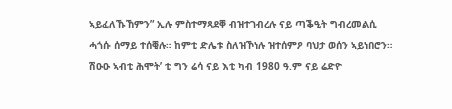ኣይፈለኹኸምን” ኢሉ ምስተማጻደቐ ብዝተገብረሉ ናይ ጣቕዒት ግብረመልሲ ሓጎሱ ሰማይ ተሰቒሉ። ከምቲ ድሌቱ ስለዝኾነሉ ዝተሰምዖ ባህታ ወሰን ኣይነበሮን። ሽዑዑ ኣብቲ ሕሞት’ ቲ ግን ሬሳ ናይ እቲ ካብ 1980 ዓ.ም ናይ ሬድዮ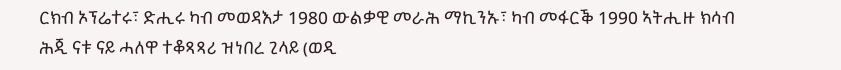ርክብ ኦፕሬተሩ፣ ድሒሩ ካብ መወዳእታ 1980 ውልቃዊ መራሕ ማኪንኡ፣ ካብ መፋርቕ 1990 ኣትሒዙ ክሳብ ሕጂ ናቱ ናይ ሓለዋ ተቆጻጻሪ ዝነበረ ጊላይ (ወዲ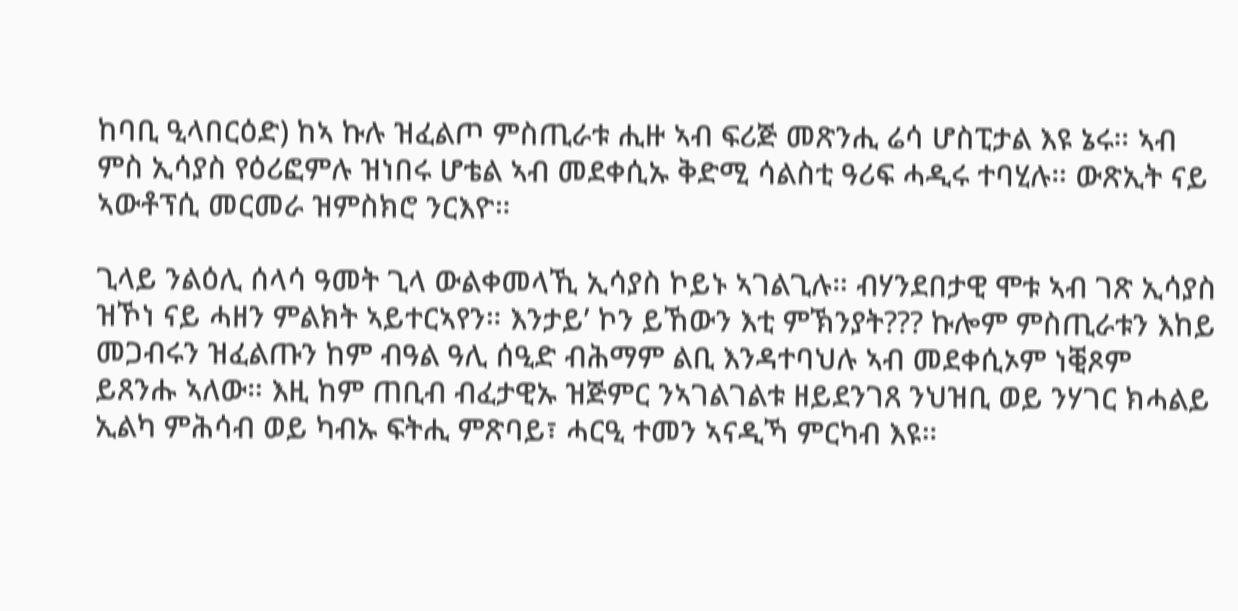ከባቢ ዒላበርዕድ) ከኣ ኩሉ ዝፈልጦ ምስጢራቱ ሒዙ ኣብ ፍሪጅ መጽንሒ ሬሳ ሆስፒታል እዩ ኔሩ። ኣብ ምስ ኢሳያስ የዕሪፎምሉ ዝነበሩ ሆቴል ኣብ መደቀሲኡ ቅድሚ ሳልስቲ ዓሪፍ ሓዲሩ ተባሂሉ። ውጽኢት ናይ ኣውቶፕሲ መርመራ ዝምስክሮ ንርእዮ።

ጊላይ ንልዕሊ ሰላሳ ዓመት ጊላ ውልቀመላኺ ኢሳያስ ኮይኑ ኣገልጊሉ። ብሃንደበታዊ ሞቱ ኣብ ገጽ ኢሳያስ ዝኾነ ናይ ሓዘን ምልክት ኣይተርኣየን። እንታይ’ ኮን ይኸውን እቲ ምኽንያት??? ኩሎም ምስጢራቱን እከይ መጋብሩን ዝፈልጡን ከም ብዓል ዓሊ ሰዒድ ብሕማም ልቢ እንዳተባህሉ ኣብ መደቀሲኦም ነቒጾም ይጸንሑ ኣለው። እዚ ከም ጠቢብ ብፈታዊኡ ዝጅምር ንኣገልገልቱ ዘይደንገጸ ንህዝቢ ወይ ንሃገር ክሓልይ ኢልካ ምሕሳብ ወይ ካብኡ ፍትሒ ምጽባይ፣ ሓርዒ ተመን ኣናዲኻ ምርካብ እዩ።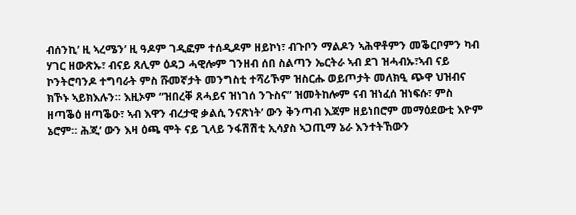ብሰንኪ’ ዚ ኣረሜን’ ዚ ዓዶም ገዲፎም ተሰዲዶም ዘይኮነ፣ ብጉቦን ማልዶን ኣሕዋቶምን መቕርቦምን ካብ ሃገር ዘውጽኡ፣ ብናይ ጸሊም ዕዳጋ ሓዊሎም ገንዘብ ሰበ ስልጣን ኤርትራ ኣብ ደገ ዝሓብኡ፣ኣብ ናይ ኮንትሮባንዶ ተግባራት ምስ ሹመኛታት መንግስቲ ተሻሪኾም ዝስርሑ ወይጦታት መለክዒ ጭዋ ህዝብና ክኾኑ ኣይክእሉን። እዚኦም “ዝበረቐ ጸሓይና ዝነገሰ ንጉስና” ዝመትከሎም ናብ ዝነፈሰ ዝነፍሱ፣ ምስ ዘጣቕዕ ዘጣቕዑ፣ ኣብ እዋን ብረታዊ ቃልሲ ንናጽነት’ ውን ቅንጣብ እጃም ዘይነበሮም መማዕደውቲ እዮም ኔሮም። ሕጂ’ ውን እዛ ዕጫ ሞት ናይ ጊላይ ንፋሽሽቲ ኢሳያስ ኣጋጢማ ኔራ እንተትኸውን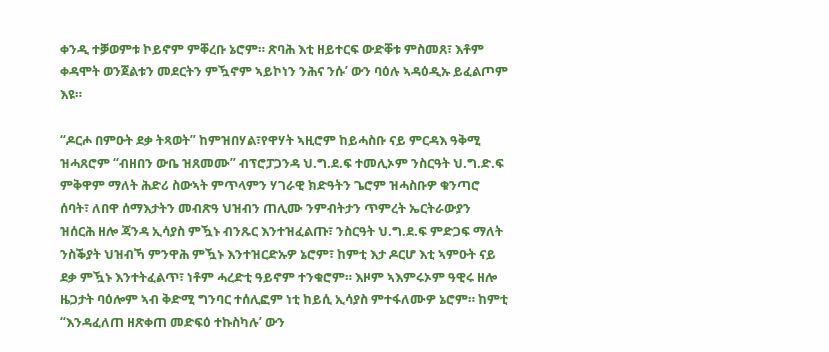ቀንዲ ተቓወምቱ ኮይኖም ምቐረቡ ኔሮም። ጽባሕ እቲ ዘይተርፍ ውድቐቱ ምስመጸ፣ እቶም ቀዳሞት ወንጀልቱን መደርትን ምዃኖም ኣይኮነን ንሕና ንሱ’ ውን ባዕሉ ኣዳዕዲኡ ይፈልጦም እዩ።

“ዶርሖ በምዑት ደቃ ትጻወት” ከምዝበሃል፣የዋሃት ኣዚሮም ከይሓስቡ ናይ ምርዳእ ዓቅሚ ዝሓጸሮም “ብዘበን ውቤ ዝጸመሙ” ብፕሮፓጋንዳ ህ.ግ.ደ.ፍ ተመሊኦም ንስርዓት ህ.ግ.ድ.ፍ ምቅዋም ማለት ሕድሪ ስውኣት ምጥላምን ሃገራዊ ክድዓትን ጌሮም ዝሓስቡዎ ቁንጣሮ ሰባት፣ ለበዋ ሰማእታትን መብጽዓ ህዝብን ጠሊሙ ንምብትታን ጥምረት ኤርትራውያን ዝሰርሕ ዘሎ ጃንዳ ኢሳያስ ምዃኑ ብንጹር እንተዝፈልጡ፣ ንስርዓት ህ.ግ.ደ.ፍ ምድጋፍ ማለት ንስቕያት ህዝብኻ ምንዋሕ ምዃኑ እንተዝርድኡዎ ኔሮም፣ ከምቲ እታ ዶርሆ እቲ ኣምዑት ናይ ደቃ ምዃኑ እንተትፈልጥ፣ ነቶም ሓረድቲ ዓይኖም ተንቁሮም። እዞም ኣእምሩኦም ዓዊሩ ዘሎ ዜጋታት ባዕሎም ኣብ ቅድሚ ግንባር ተሰሊፎም ነቲ ከይሲ ኢሳያስ ምተፋለሙዎ ኔሮም። ከምቲ “እንዳፈለጠ ዘጽቀጠ መድፍዕ ተኩስካሉ’ ውን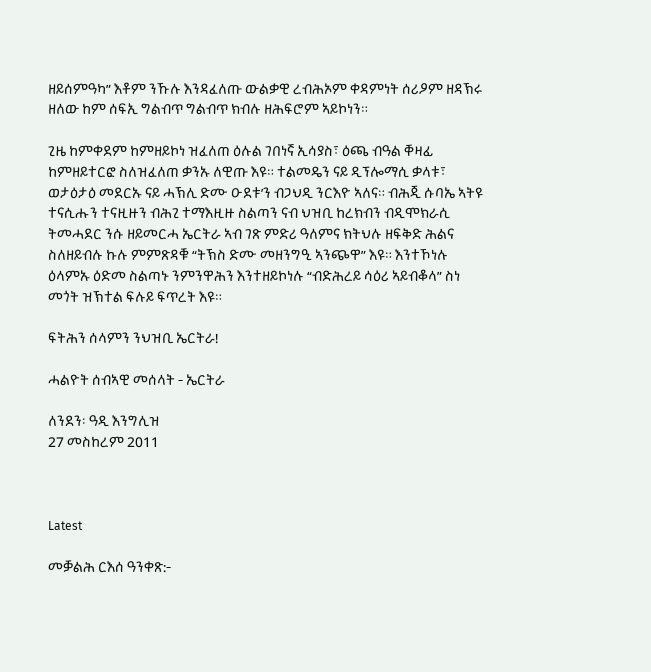ዘይሰምዓካ” እቶም ንኹሉ እንዳፈለጡ ውልቃዊ ረብሕኦም ቀዳምነት ሰሪዖም ዘዳኽሩ ዘለው ከም ሰፍኢ ግልብጥ ግልብጥ ክብሉ ዘሕፍሮም ኣይኮነን።

ጊዜ ከምቀደም ከምዘይኮነ ዝፈለጠ ዕሉል ገበነኛ ኢሳያስ፣ ዕጫ ብዓል ቐዛፊ  ከምዘይተርፎ ስለዝፈለጠ ቃንኡ ለዊጡ እዩ። ተልመዴን ናይ ዲፕሎማሲ ቃላቱ፣ ወታዕታዕ መደርኡ ናይ ሓኽሊ ድሙ ዑደቱ’ን ብጋህዲ ንርእዮ ኣለና። ብሕጂ ሱባኤ ኣትዩ ተናሲሑን ተናዚዙን ብሕጊ ተማእዚዙ ስልጣን ናብ ህዝቢ ከረክብን ብዲሞክራሲ ትመሓደር ንሱ ዘይመርሓ ኤርትራ ኣብ ገጽ ምድሪ ዓለምና ክትህሉ ዘፍቅድ ሕልና ስለዘይብሉ ኩሉ ምምጽዳቑ “ትኽስ ድሙ መዘንግዒ ኣንጭዋ” እዩ። እንተኾነሉ ዕላምኡ ዕድመ ስልጣኑ ንምንዋሕን እንተዘይኮነሉ “ብድሕረይ ሳዕሪ ኣይብቆላ” ስነ መጎት ዝኽተል ፍሉይ ፍጥረት እዩ።

ፍትሕን ሰላምን ንህዝቢ ኤርትራ!

ሓልዮት ሰብኣዊ መሰላት - ኤርትራ

ለንደን፡ ዓዲ እንግሊዝ
27 መስከረም 2011



Latest

መቓልሕ ርእሰ ዓንቀጽ:-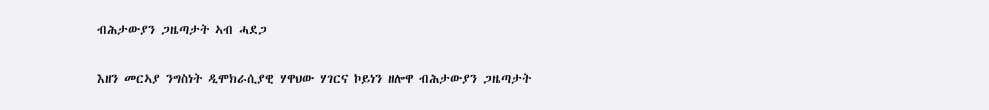ብሕታውያን ጋዜጣታት ኣብ ሓደጋ

እዘን መርኣያ ንግስነት ዲሞክራሲያዊ ሃዋህው ሃገርና ኮይነን ዘሎዋ ብሕታውያን ጋዜጣታት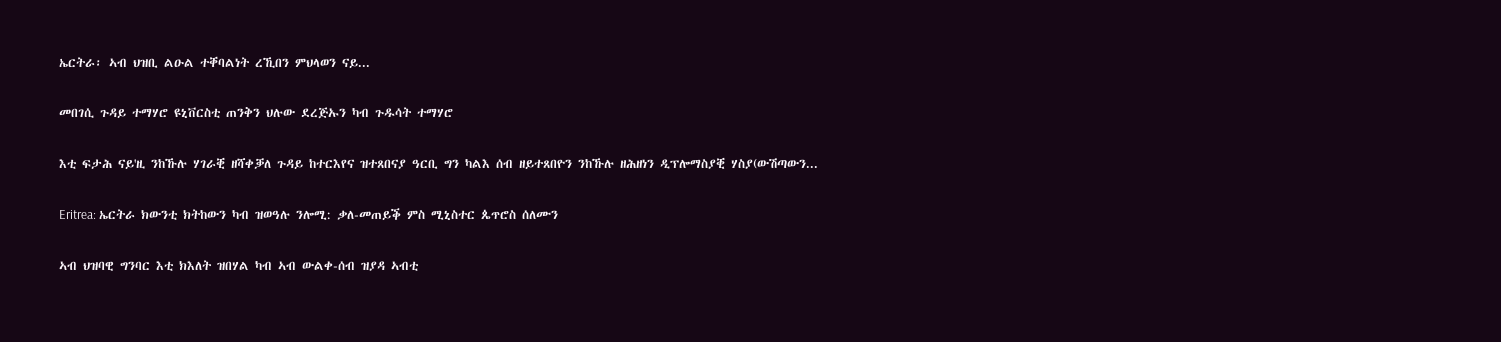ኤርትራ፡ ኣብ ህዝቢ ልዑል ተቐባልነት ረኺበን ምህላወን ናይ...

መበገሲ ጉዳይ ተማሃሮ ዩኒቨርስቲ ጠንቅን ህሉው ደረጅኡን ካብ ጉዱሳት ተማሃሮ

እቲ ፍታሕ ናይ'ዚ ንከኹሉ ሃገራቒ ዘሻቀቓለ ጉዳይ ከተርእየና ዝተጸበናያ ዓርቢ ግን ካልእ ሰብ ዘይተጸበዮን ንከኹሉ ዘሕዘነን ዲፕሎማስያቒ ሃስያ(ውሽጣውን...

Eritrea: ኤርትራ ክውንቲ ክትከውን ካብ ዝወዓሉ ንሎሚ: ቃለ-መጠይቕ ምስ ሚኒስተር ጴጥሮስ ሰለሙን

ኣብ ህዝባዊ ግንባር እቲ ክእለት ዝበሃል ካብ ኣብ ውልቀ-ሰብ ዝያዳ ኣብቲ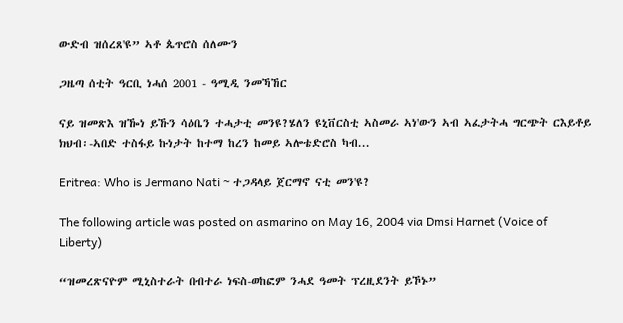ውድብ ዝሰረጸ'ዩ” ኣቶ ጴጥሮስ ሰለሙን

ጋዜጣ ሰቲት ዓርቢ ነሓሰ 2001 - ዓሚዲ ንመኻኸር

ናይ ዝመጽእ ዝዀነ ይኹን ሳዕቤን ተሓታቲ መንዩ?ሄለን ዩኒቨርስቲ ኣስመራ ኣነ'ውን ኣብ ኣፈታትሓ ግርጭት ርእይቶይ ክህብ፡-ኣበድ ተስፋይ ኩነታት ከተማ ከረን ከመይ ኣሎቴድሮስ ካብ...

Eritrea: Who is Jermano Nati ~ ተጋዳላይ ጀርማኖ ናቲ መን'ዩ?

The following article was posted on asmarino on May 16, 2004 via Dmsi Harnet (Voice of Liberty)

“ዝመረጽናዮም ሚኒስተራት በብተራ ነፍስ-ወከፎም ንሓደ ዓመት ፕረዚደንት ይኾኑ”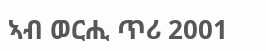ኣብ ወርሒ ጥሪ 2001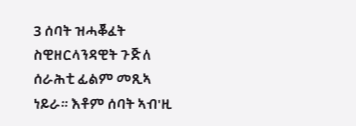3 ሰባት ዝሓቖፈት ስዊዘርላንዳዊት ጉጅለ ሰራሕቲ ፊልም መጺኣ ነይራ። እቶም ሰባት ኣብ'ዚ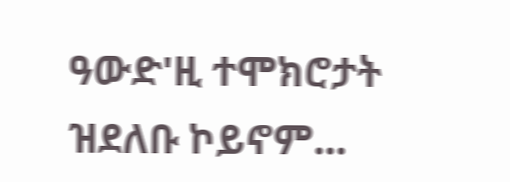ዓውድ'ዚ ተሞክሮታት ዝደለቡ ኮይኖም...